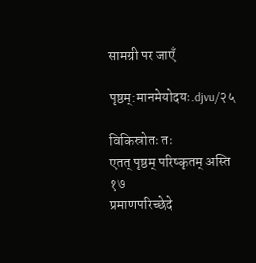सामग्री पर जाएँ

पृष्ठम्:मानमेयोदयः.djvu/२५

विकिस्रोतः तः
एतत् पृष्ठम् परिष्कृतम् अस्ति
१७
प्रमाणपरिच्छेदे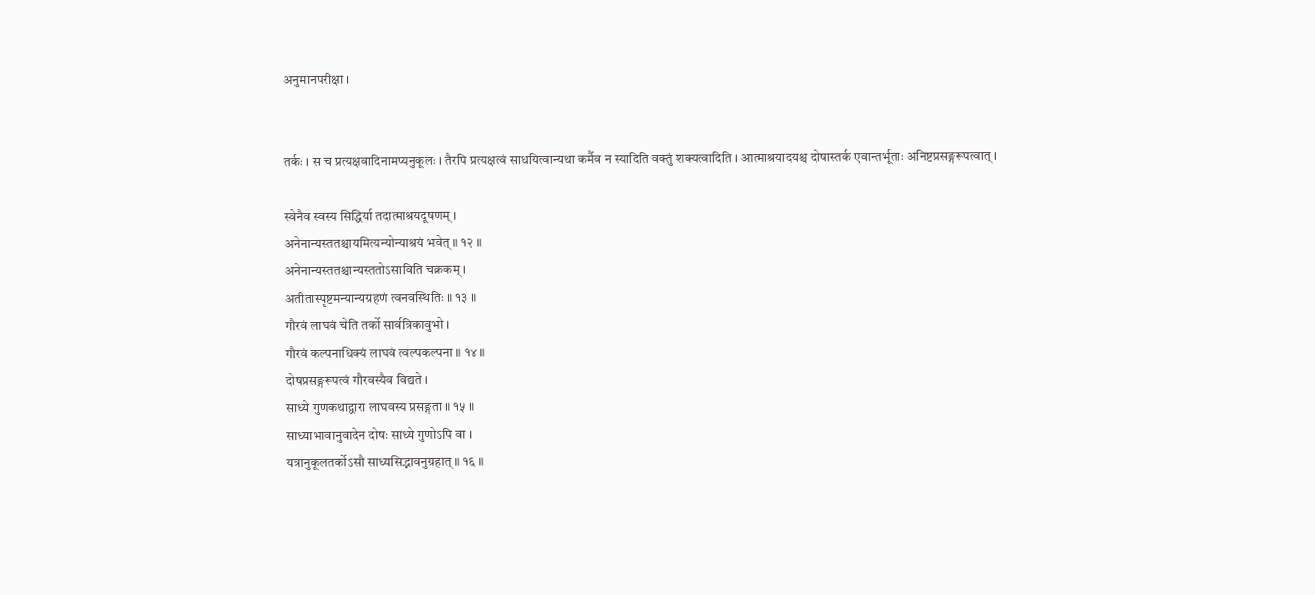अनुमानपरीक्षा ।


तर्कः । स च प्रत्यक्षवादिनामप्यनुकूलः । तैरपि प्रत्यक्षत्वं साधयित्वान्यथा कर्मैव न स्यादिति वक्तुं शक्यत्वादिति । आत्माश्रयादयश्च दोषास्तर्क एवान्तर्भूताः अनिष्टप्रसङ्गरूपत्वात् ।

स्वेनैव स्वस्य सिद्धिर्या तदात्माश्रयदूषणम् ।
अनेनान्यस्ततश्चायमित्यन्योन्याश्रयं भवेत् ॥ १२ ॥
अनेनान्यस्ततश्चान्यस्ततोऽसाविति चक्रकम् ।
अतीतास्पृष्टमन्यान्यग्रहणं त्वनवस्थितिः ॥ १३ ॥
गौरवं लाघवं चेति तर्को सार्वत्रिकावुभो ।
गौरवं कल्पनाधिक्यं लाघवं त्वल्पकल्पना ॥ १४ ॥
दोषप्रसङ्गरूपत्वं गौरवस्यैव विद्यते ।
साध्ये गुणकथाद्वारा लाघवस्य प्रसङ्गता ॥ १५ ॥
साध्याभावानुवादेन दोषः साध्ये गुणोऽपि वा ।
यत्रानुकूलतर्कोऽसौ साध्यसिद्भावनुग्रहात् ॥ १६ ॥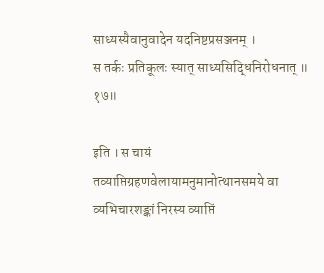साध्यस्यैवानुवादेन यदनिष्टप्रसञ्जनम् ।
स तर्कः प्रतिकूलः स्यात् साध्यसिद्धिनिरोधनात् ॥ १७॥

इति । स चायं तव्याप्तिग्रहणवेलायामनुमानोत्थानसमये वा व्यभिचारशङ्कां निरस्य व्याप्तिं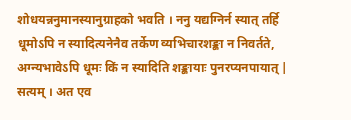शोधयन्ननुमानस्यानुग्राहको भवति । ननु यद्यग्निर्न स्यात् तर्हि धूमोऽपि न स्यादित्यनेनैव तर्केण व्यभिचारशङ्का न निवर्तते, अग्न्यभावेऽपि धूमः किं न स्यादिति शङ्कायाः पुनरप्यनपायात् | सत्यम् । अत एव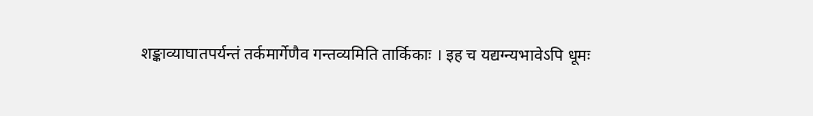शङ्काव्याघातपर्यन्तं तर्कमार्गेणैव गन्तव्यमिति तार्किकाः । इह च यद्यग्न्यभावेऽपि धूमः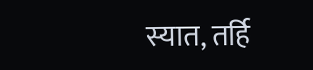स्यात, तर्हि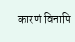कारणं विनापि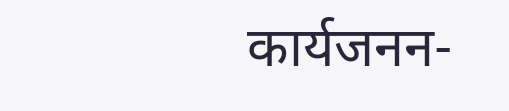कार्यजनन-